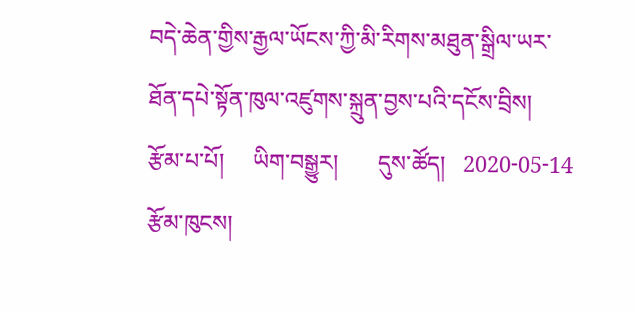བདེ་ཆེན་གྱིས་རྒྱལ་ཡོངས་ཀྱི་མི་རིགས་མཐུན་སྒྲིལ་ཡར་ཐོན་དཔེ་སྟོན་ཁུལ་འཛུགས་སྐྲུན་བྱས་པའི་དངོས་བྲིས།
རྩོམ་པ་པོ།     ཡིག་བསྒྱུར།       དུས་ཚོད།   2020-05-14   རྩོམ་ཁུངས།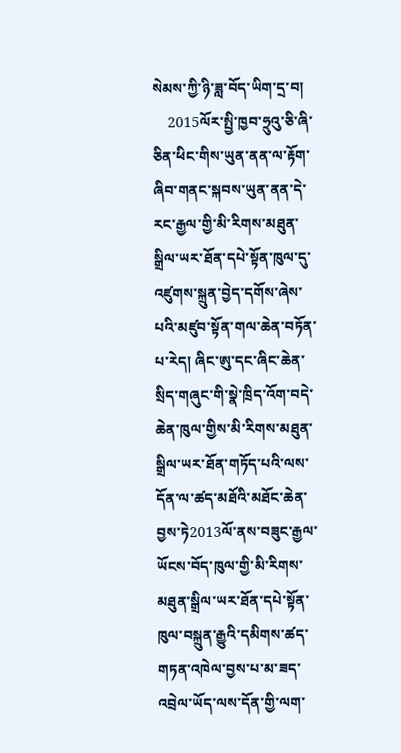སེམས་ཀྱི་ཉི་ཟླ་བོད་ཡིག་དྲ་བ།
    2015ལོར་སྤྱི་ཁྱབ་ཧྲུའུ་ཅི་ཞི་ཅིན་ཕིང་གིས་ཡུན་ནན་ལ་རྟོག་ཞིབ་གནང་སྐབས་ཡུན་ནན་དེ་རང་རྒྱལ་གྱི་མི་རིགས་མཐུན་སྒྲིལ་ཡར་ཐོན་དཔེ་སྟོན་ཁུལ་དུ་འཛུགས་སྐྲུན་བྱེད་དགོས་ཞེས་པའི་མཛུབ་སྟོན་གལ་ཆེན་བཏོན་པ་རེད། ཞིང་ཨུ་དང་ཞིང་ཆེན་སྲིད་གཞུང་གི་སྣེ་ཁྲིད་འོག་བདེ་ཆེན་ཁུལ་གྱིས་མི་རིགས་མཐུན་སྒྲིལ་ཡར་ཐོན་གཏོད་པའི་ལས་དོན་ལ་ཚད་མཐོའི་མཐོང་ཆེན་བྱས་ཏེ2013ལོ་ནས་བཟུང་རྒྱལ་ཡོངས་བོད་ཁུལ་གྱི་མི་རིགས་མཐུན་སྒྲིལ་ཡར་ཐོན་དཔེ་སྟོན་ཁུལ་བསྐྲུན་རྒྱུའི་དམིགས་ཚད་གཏན་འཁེལ་བྱས་པ་མ་ཟད་འབྲེལ་ཡོད་ལས་དོན་གྱི་ལག་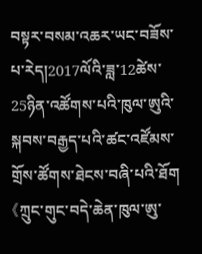བསྟར་བསམ་འཆར་ཡང་བཟོས་པ་རེད།2017ལོའི་ཟླ་12ཚེས་25ཉིན་འཚོགས་པའི་ཁུལ་ཨུའི་སྐབས་བརྒྱད་པའི་ཚང་འཛོམས་གྲོས་ཚོགས་ཐེངས་བཞི་པའི་ཐོག《ཀྲུང་གུང་བདེ་ཆེན་ཁུལ་ཨུ་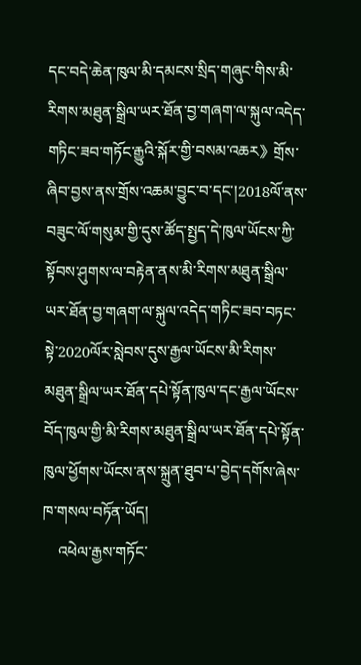དང་བདེ་ཆེན་ཁུལ་མི་དམངས་སྲིད་གཞུང་གིས་མི་རིགས་མཐུན་སྒྲིལ་ཡར་ཐོན་བྱ་གཞག་ལ་སྐུལ་འདེད་གཏིང་ཟབ་གཏོང་རྒྱུའི་སྐོར་གྱི་བསམ་འཆར》གྲོས་ཞིབ་བྱས་ནས་གྲོས་འཆམ་བྱུང་བ་དང་།2018ལོ་ནས་བཟུང་ལོ་གསུམ་གྱི་དུས་ཚོད་སྤྱད་དེ་ཁུལ་ཡོངས་ཀྱི་སྟོབས་ཤུགས་ལ་བརྟེན་ནས་མི་རིགས་མཐུན་སྒྲིལ་ཡར་ཐོན་བྱ་གཞག་ལ་སྐུལ་འདེད་གཏིང་ཟབ་བཏང་སྟེ་2020ལོར་སླེབས་དུས་རྒྱལ་ཡོངས་མི་རིགས་མཐུན་སྒྲིལ་ཡར་ཐོན་དཔེ་སྟོན་ཁུལ་དང་རྒྱལ་ཡོངས་བོད་ཁུལ་གྱི་མི་རིགས་མཐུན་སྒྲིལ་ཡར་ཐོན་དཔེ་སྟོན་ཁུལ་ཕྱོགས་ཡོངས་ནས་སྐྲུན་ཐུབ་པ་བྱེད་དགོས་ཞེས་ཁ་གསལ་བཏོན་ཡོད།
    འཕེལ་རྒྱས་གཏོང་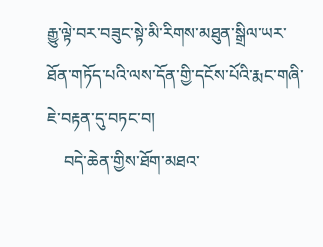རྒྱུ་ལྟེ་བར་བཟུང་སྟེ་མི་རིགས་མཐུན་སྒྲིལ་ཡར་ཐོན་གཏོད་པའི་ལས་དོན་གྱི་དངོས་པོའི་རྨང་གཞི་ཇེ་བརྟན་དུ་བཏང་བ།
    བདེ་ཆེན་གྱིས་ཐོག་མཐའ་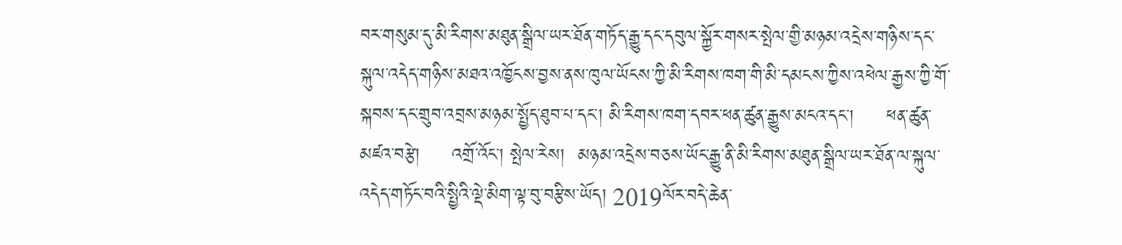བར་གསུམ་དུ་མི་རིགས་མཐུན་སྒྲིལ་ཡར་ཐོན་གཏོད་རྒྱུ་དང་དབུལ་སྐྱོར་གསར་སྤེལ་གྱི་མཉམ་འདྲེས་གཉིས་དང་སྐུལ་འདེད་གཉིས་མཐའ་འཁྱོངས་བྱས་ནས་ཁུལ་ཡོངས་ཀྱི་མི་རིགས་ཁག་གི་མི་དམངས་ཀྱིས་འཕེལ་རྒྱས་ཀྱི་གོ་སྐབས་དང་གྲུབ་འབྲས་མཉམ་སྤྱོད་ཐུབ་པ་དང་། མི་རིགས་ཁག་དབར་ཕན་ཚུན་རྒྱུས་མངའ་དང་།     ཕན་ཚུན་མཛའ་བརྩེ།     འགྲོ་འོང་། སྤེལ་རེས།  མཉམ་འདྲེས་བཅས་ཡོང་རྒྱུ་ནི་མི་རིགས་མཐུན་སྒྲིལ་ཡར་ཐོན་ལ་སྐུལ་འདེད་གཏོང་བའི་སྤྱིའི་ལྡེ་མིག་ལྟ་བུ་བརྩིས་ཡོད། 2019ལོར་བདེ་ཆེན་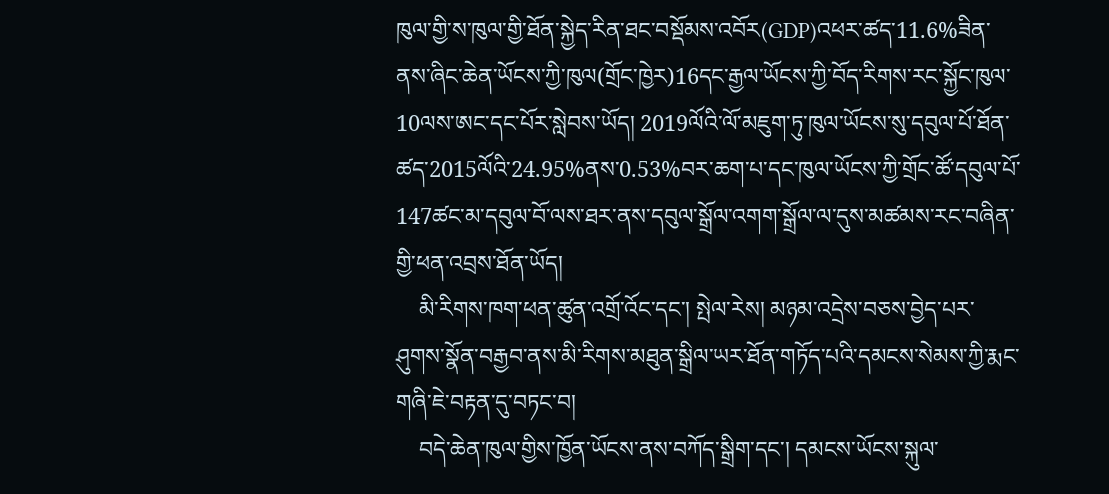ཁུལ་གྱི་ས་ཁུལ་གྱི་ཐོན་སྐྱེད་རིན་ཐང་བསྡོམས་འབོར(GDP)འཕར་ཚད་11.6%ཟིན་ནས་ཞིང་ཆེན་ཡོངས་ཀྱི་ཁུལ(གྲོང་ཁྱེར)16དང་རྒྱལ་ཡོངས་ཀྱི་བོད་རིགས་རང་སྐྱོང་ཁུལ་10ལས་ཨང་དང་པོར་སླེབས་ཡོད། 2019ལོའི་ལོ་མཇུག་ཏུ་ཁུལ་ཡོངས་སུ་དབུལ་པོ་ཐོན་ཚད་2015ལོའི་24.95%ནས་0.53%བར་ཆག་པ་དང་ཁུལ་ཡོངས་ཀྱི་གྲོང་ཚོ་དབུལ་པོ་147ཚང་མ་དབུལ་བོ་ལས་ཐར་ནས་དབུལ་སྒྲོལ་འགག་སྒྲོལ་ལ་དུས་མཚམས་རང་བཞིན་གྱི་ཕན་འབྲས་ཐོན་ཡོད།
    མི་རིགས་ཁག་ཕན་ཚུན་འགྲོ་འོང་དང་། སྤེལ་རེས། མཉམ་འདྲེས་བཅས་བྱེད་པར་ཤུགས་སྣོན་བརྒྱབ་ནས་མི་རིགས་མཐུན་སྒྲིལ་ཡར་ཐོན་གཏོད་པའི་དམངས་སེམས་ཀྱི་རྨང་གཞི་ཇེ་བརྟན་དུ་བཏང་བ།
    བདེ་ཆེན་ཁུལ་གྱིས་ཁྱོན་ཡོངས་ནས་བཀོད་སྒྲིག་དང་། དམངས་ཡོངས་སྐུལ་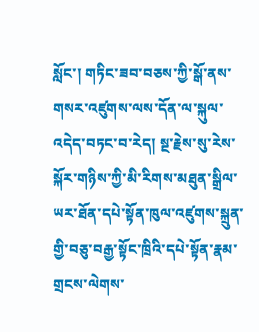སློང་། གཏིང་ཟབ་བཅས་ཀྱི་སྒོ་ནས་གསར་འཛུགས་ལས་དོན་ལ་སྐུལ་འདེད་བཏང་བ་རེད། སྔ་རྗེས་སུ་རེས་སྐོར་གཉིས་ཀྱི་མི་རིགས་མཐུན་སྒྲིལ་ཡར་ཐོན་དཔེ་སྟོན་ཁུལ་འཛུགས་སྐྲུན་གྱི་བཅུ་བརྒྱ་སྟོང་ཁྲིའི་དཔེ་སྟོན་རྣམ་གྲངས་ལེགས་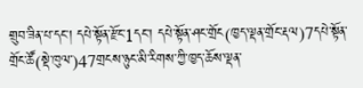གྲུབ་ཟིན་པ་དང་། དཔེ་སྟོན་རྫོང་1དང་། དཔེ་སྟོན་ཤང་གྲོང(ཁྱད་ལྡན་གྲོང་རྡལ)7དཔེ་སྟོན་གྲོང་ཚོ(སྡེ་ཁུལ་)47གྲངས་ཉུང་མི་རིགས་ཀྱི་ཁྱད་ཆོས་ལྡན་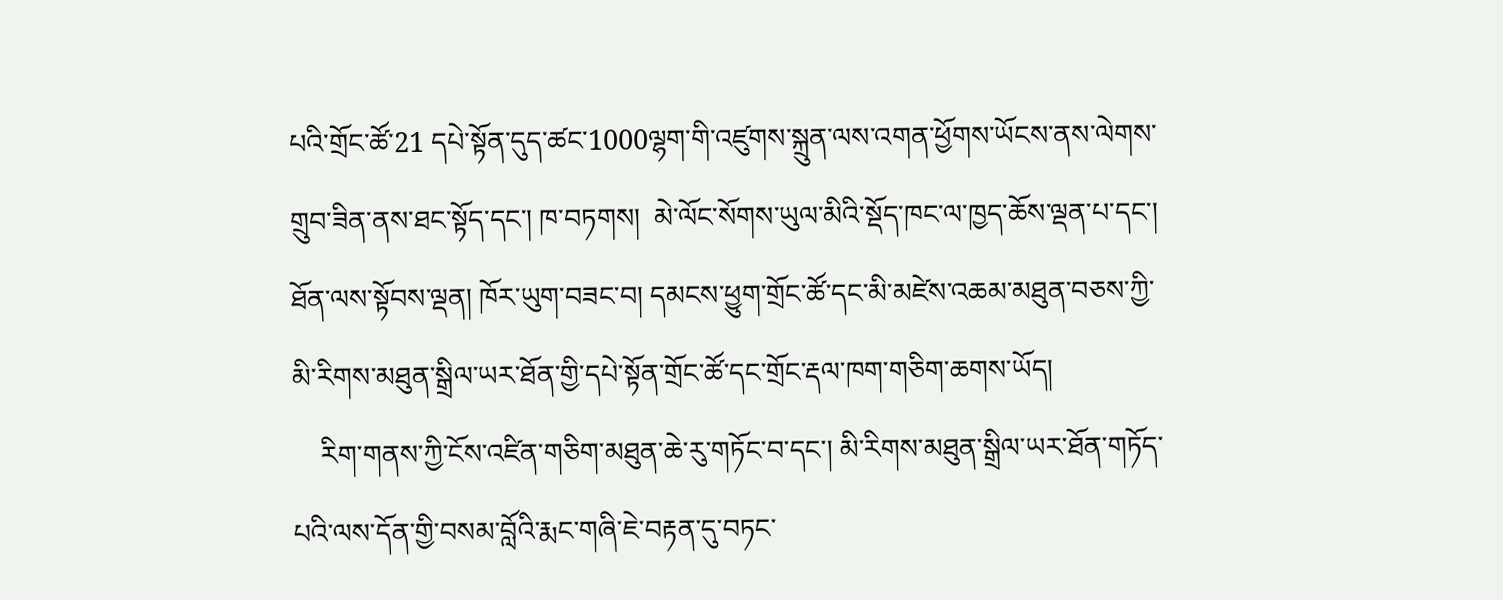པའི་གྲོང་ཚོ་21 དཔེ་སྟོན་དུད་ཚང་1000ལྷག་གི་འཛུགས་སྐྲུན་ལས་འགན་ཕྱོགས་ཡོངས་ནས་ལེགས་གྲུབ་ཟིན་ནས་ཐང་སྟོད་དང་། ཁ་བཏགས།  མེ་ལོང་སོགས་ཡུལ་མིའི་སྡོད་ཁང་ལ་ཁྱད་ཆོས་ལྡན་པ་དང་། ཐོན་ལས་སྟོབས་ལྡན། ཁོར་ཡུག་བཟང་བ། དམངས་ཕྱུག་གྲོང་ཚོ་དང་མི་མཛེས་འཆམ་མཐུན་བཅས་ཀྱི་མི་རིགས་མཐུན་སྒྲིལ་ཡར་ཐོན་གྱི་དཔེ་སྟོན་གྲོང་ཚོ་དང་གྲོང་རྡལ་ཁག་གཅིག་ཆགས་ཡོད།
    རིག་གནས་ཀྱི་ངོས་འཛིན་གཅིག་མཐུན་ཆེ་རུ་གཏོང་བ་དང་། མི་རིགས་མཐུན་སྒྲིལ་ཡར་ཐོན་གཏོད་པའི་ལས་དོན་གྱི་བསམ་བློའི་རྨང་གཞི་ཇེ་བརྟན་དུ་བཏང་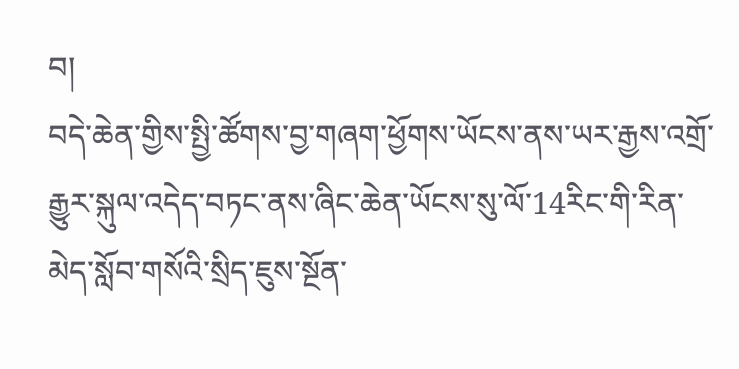བ།
བདེ་ཆེན་གྱིས་སྤྱི་ཚོགས་བྱ་གཞག་ཕྱོགས་ཡོངས་ནས་ཡར་རྒྱས་འགྲོ་རྒྱུར་སྐུལ་འདེད་བཏང་ནས་ཞིང་ཆེན་ཡོངས་སུ་ལོ་14རིང་གི་རིན་མེད་སློབ་གསོའི་སྲིད་ཇུས་སྔོན་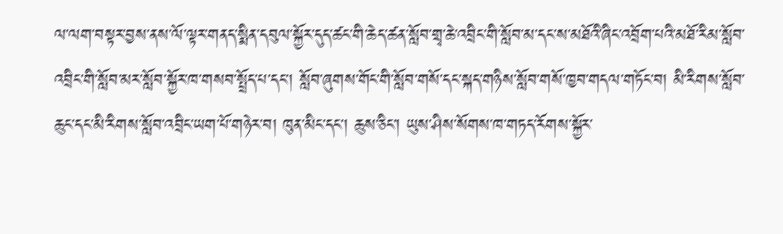ལ་ལག་བསྟར་བྱས་ནས་ལོ་ལྟར་གནད་སྨིན་དབུལ་སྐྱོར་དུད་ཚང་གི་ཆེད་ཚན་སློབ་གྲྭ་ཆེ་འབྲིང་གི་སློབ་མ་དང་ས་མཐོའི་ཞིང་འབྲོག་པའི་མཐོ་རིམ་སློབ་འབྲིང་གི་སློབ་མར་སློབ་སྐྱོར་ཁ་གསབ་སྤྲོད་པ་དང་། སློབ་ཞུགས་གོང་གི་སློབ་གསོ་དང་སྐད་གཉིས་སློབ་གསོ་ཁྱབ་གདལ་གཏོང་བ། མི་རིགས་སློབ་ཆུང་དང་མི་རིགས་སློབ་འབྲིང་ཡག་པོ་གཉེར་བ། ཁུན་མིང་དང་། ཆུས་ཅིང་། ཡུས་ཤིས་སོགས་ཁ་གཏད་རོགས་སྐྱོར་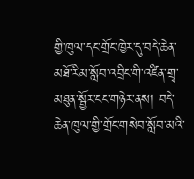གྱི་ཁུལ་དང་གྲོང་ཁྱེར་དུ་བདེ་ཆེན་མཐོ་རིམ་སློབ་འབྲིང་གི་འཛིན་གྲྭ་མཐུན་སྦྱོར་ངང་གཉེར་ནས། བདེ་ཆེན་ཁུལ་གྱི་གྲོང་གསེབ་སློབ་མའི་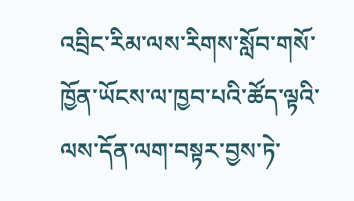འབྲིང་རིམ་ལས་རིགས་སློབ་གསོ་ཁྱོན་ཡོངས་ལ་ཁྱབ་པའི་ཚོད་ལྟའི་ལས་དོན་ལག་བསྟར་བྱས་ཏེ་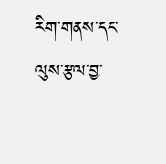རིག་གནས་དང་ལུས་རྩལ་བྱ་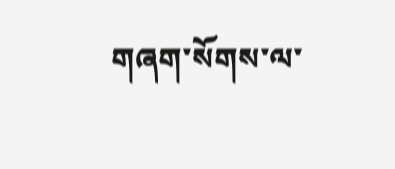གཞག་སོགས་ལ་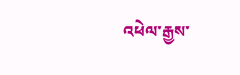འཕེལ་རྒྱས་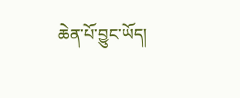ཆེན་པོ་བྱུང་ཡོད།